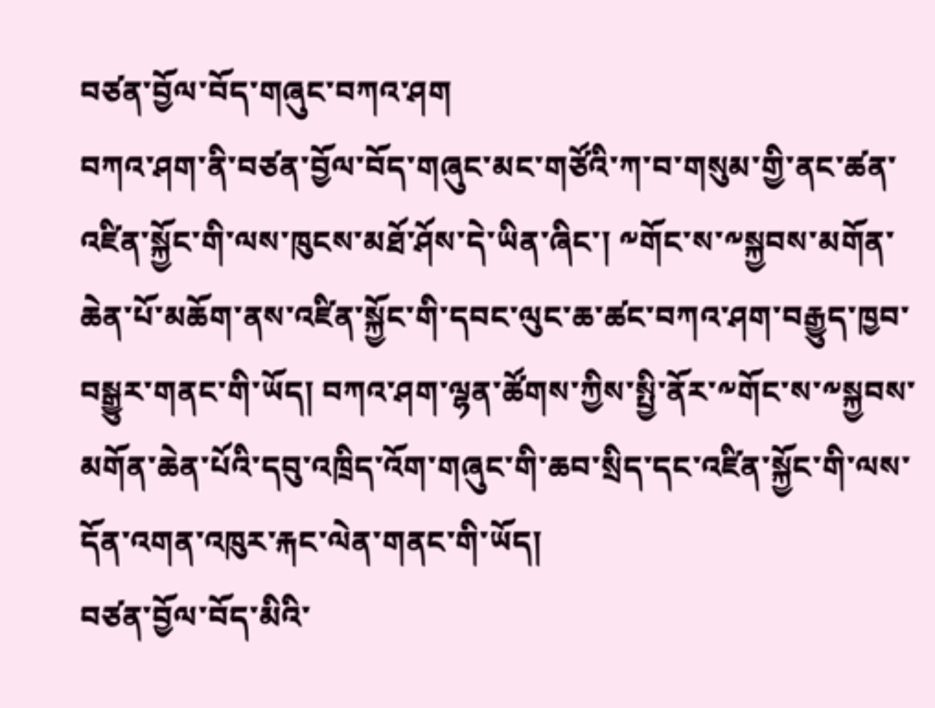བཙན་བྱོལ་བོད་གཞུང་བཀའ་ཤག
བཀའ་ཤག་ནི་བཙན་བྱོལ་བོད་གཞུང་མང་གཙོའི་ཀ་བ་གསུམ་གྱི་ནང་ཚན་འཛིན་སྐྱོང་གི་ལས་ཁུངས་མཐོ་ཤོས་དེ་ཡིན་ཞིང་། ༸གོང་ས་༸སྐྱབས་མགོན་ཆེན་པོ་མཆོག་ནས་འཛིན་སྐྱོང་གི་དབང་ལུང་ཆ་ཚང་བཀའ་ཤག་བརྒྱུད་ཁྱབ་བསྒྱུར་གནང་གི་ཡོད། བཀའ་ཤག་ལྷན་ཚོགས་ཀྱིས་སྤྱི་ནོར་༸གོང་ས་༸སྐྱབས་མགོན་ཆེན་པོའི་དབུ་འཁྲིད་འོག་གཞུང་གི་ཆབ་སྲིད་དང་འཛིན་སྐྱོང་གི་ལས་དོན་འགན་འཁུར་རྐང་ལེན་གནང་གི་ཡོད།
བཙན་བྱོལ་བོད་མིའི་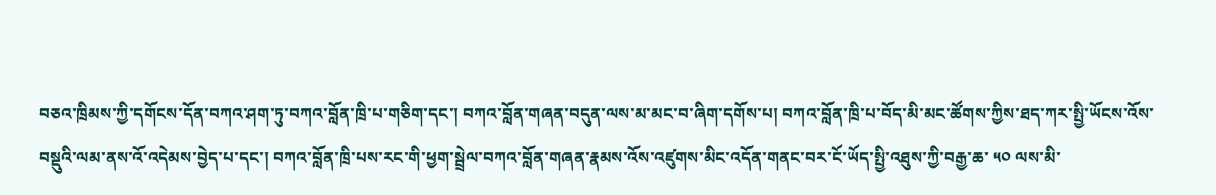བཅའ་ཁྲིམས་ཀྱི་དགོངས་དོན་བཀའ་ཤག་ཏུ་བཀའ་བློན་ཁྲི་པ་གཅིག་དང་། བཀའ་བློན་གཞན་བདུན་ལས་མ་མང་བ་ཞིག་དགོས་པ། བཀའ་བློན་ཁྲི་པ་བོད་མི་མང་ཚོགས་ཀྱིས་ཐད་ཀར་སྤྱི་ཡོངས་འོས་བསྡུའི་ལམ་ནས་འོ་འདེམས་བྱེད་པ་དང་། བཀའ་བློན་ཁྲི་པས་རང་གི་ཕྱག་སྦྲེལ་བཀའ་བློན་གཞན་རྣམས་འོས་འཛུགས་མིང་འདོན་གནང་བར་ངོ་ཡོད་སྤྱི་འཐུས་ཀྱི་བརྒྱ་ཆ་ ༥༠ ལས་མི་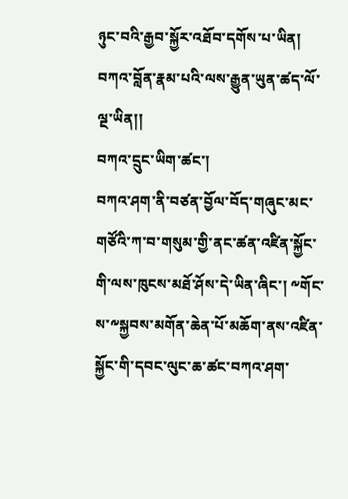ཉུང་བའི་རྒྱབ་སྐྱོར་འཐོབ་དགོས་པ་ཡིན། བཀའ་བློན་རྣམ་པའི་ལས་རྒྱུན་ཡུན་ཚད་ལོ་ལྔ་ཡིན།།
བཀའ་དྲུང་ཡིག་ཚང་།
བཀའ་ཤག་ནི་བཙན་བྱོལ་བོད་གཞུང་མང་གཙོའི་ཀ་བ་གསུམ་གྱི་ནང་ཚན་འཛིན་སྐྱོང་གི་ལས་ཁུངས་མཐོ་ཤོས་དེ་ཡིན་ཞིང་། ༸གོང་ས་༸སྐྱབས་མགོན་ཆེན་པོ་མཆོག་ནས་འཛིན་སྐྱོང་གི་དབང་ལུང་ཆ་ཚང་བཀའ་ཤག་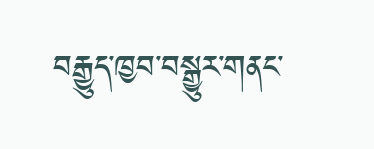བརྒྱུད་ཁྱབ་བསྒྱུར་གནང་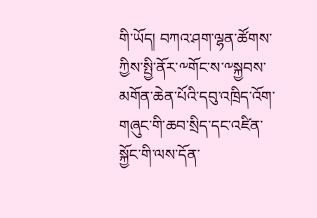གི་ཡོད། བཀའ་ཤག་ལྷན་ཚོགས་ཀྱིས་སྤྱི་ནོར་༸གོང་ས་༸སྐྱབས་མགོན་ཆེན་པོའི་དབུ་འཁྲིད་འོག་གཞུང་གི་ཆབ་སྲིད་དང་འཛིན་སྐྱོང་གི་ལས་དོན་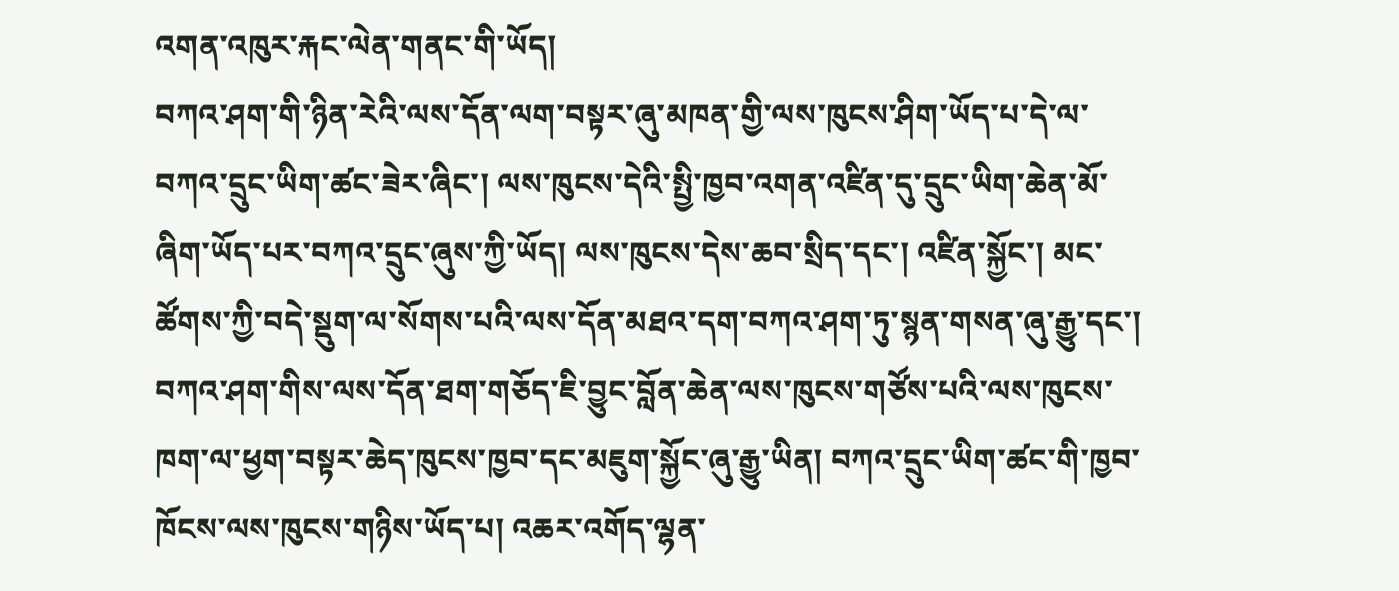འགན་འཁུར་རྐང་ལེན་གནང་གི་ཡོད།
བཀའ་ཤག་གི་ཉིན་རེའི་ལས་དོན་ལག་བསྟར་ཞུ་མཁན་གྱི་ལས་ཁུངས་ཤིག་ཡོད་པ་དེ་ལ་བཀའ་དྲུང་ཡིག་ཚང་ཟེར་ཞིང་། ལས་ཁུངས་དེའི་སྤྱི་ཁྱབ་འགན་འཛིན་དུ་དྲུང་ཡིག་ཆེན་མོ་ཞིག་ཡོད་པར་བཀའ་དྲུང་ཞུས་ཀྱི་ཡོད། ལས་ཁུངས་དེས་ཆབ་སྲིད་དང་། འཛིན་སྐྱོང་། མང་ཚོགས་ཀྱི་བདེ་སྡུག་ལ་སོགས་པའི་ལས་དོན་མཐའ་དག་བཀའ་ཤག་ཏུ་སྙན་གསན་ཞུ་རྒྱུ་དང་། བཀའ་ཤག་གིས་ལས་དོན་ཐག་གཅོད་ཇི་བྱུང་བློན་ཆེན་ལས་ཁུངས་གཙོས་པའི་ལས་ཁུངས་ཁག་ལ་ཕྱག་བསྟར་ཆེད་ཁུངས་ཁྱབ་དང་མཇུག་སྐྱོང་ཞུ་རྒྱུ་ཡིན། བཀའ་དྲུང་ཡིག་ཚང་གི་ཁྱབ་ཁོངས་ལས་ཁུངས་གཉིས་ཡོད་པ། འཆར་འགོད་ལྷན་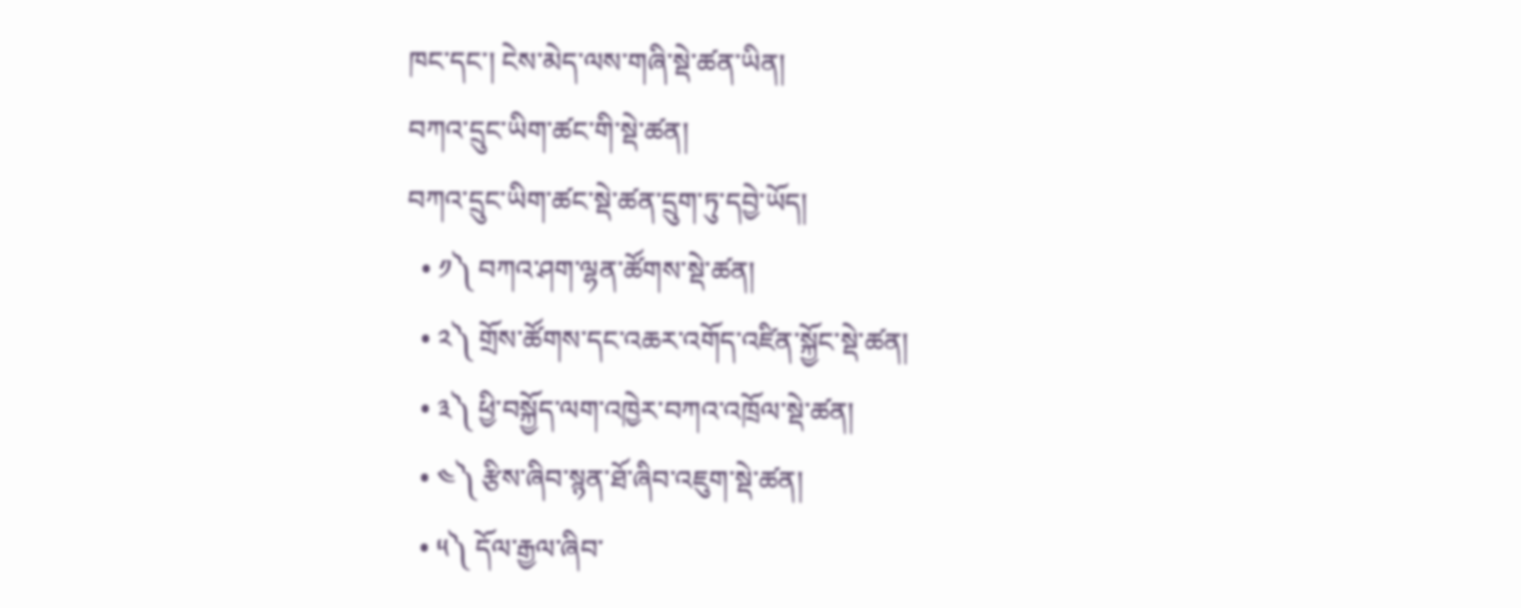ཁང་དང་། ངེས་མེད་ལས་གཞི་སྡེ་ཚན་ཡིན།
བཀའ་དྲུང་ཡིག་ཚང་གི་སྡེ་ཚན།
བཀའ་དྲུང་ཡིག་ཚང་སྡེ་ཚན་དྲུག་ཏུ་དབྱེ་ཡོད།
  • ༡༽ བཀའ་ཤག་ལྷན་ཚོགས་སྡེ་ཚན།
  • ༢༽ གྲོས་ཚོགས་དང་འཆར་འགོད་འཛིན་སྐྱོང་སྡེ་ཚན།
  • ༣༽ ཕྱི་བསྐྱོད་ལག་འཁྱེར་བཀའ་འཁྲོལ་སྡེ་ཚན།
  • ༤༽ རྩིས་ཞིབ་སྙན་ཐོ་ཞིབ་འཇུག་སྡེ་ཚན།
  • ༥༽ དོལ་རྒྱལ་ཞིབ་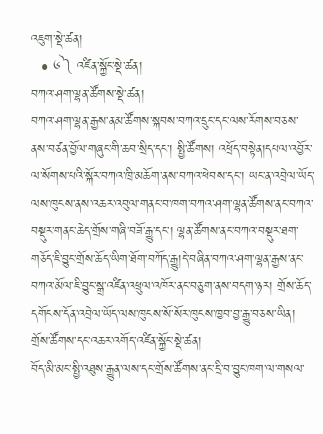འཇུག་སྡེ་ཚན།
  • ༦༽ འཛིན་སྐྱོང་སྡེ་ཚན།
བཀའ་ཤག་ལྷན་ཚོགས་སྡེ་ཚན།
བཀའ་ཤག་ལྷན་རྒྱས་ནམ་ཚོགས་སྐབས་བཀའ་དྲུང་དང་ལས་རོགས་བཅས་ནས་བཙན་བྱོལ་གཞུང་གི་ཆབ་སྲིད་དང་། སྤྱི་ཚོགས། འཕྲོད་བསྟེན།དཔལ་འབྱོར་ལ་སོགས་པའི་སྐོར་བཀའ་ཁྲི་མཆོག་ནས་བཀའ་ཕེབས་དང་། ཡང་ན་འབྲེལ་ཡོད་ལས་ཁུངས་ནས་འཆར་འབུལ་གནང་བ་ཁག་བཀའ་ཤག་ལྷན་ཚོགས་ནང་བཀའ་བསྡུར་གནང་ཆེད་གྲོས་གཞི་བཟོ་རྒྱུ་དང་། ལྷན་ཚོགས་ནང་བཀའ་བསྡུར་ཐག་གཅོད་ཇི་བྱུང་གྲོས་ཆོད་ཡིག་ཐོག་བཀོད་རྒྱུ།དེ་བཞིན་བཀའ་ཤག་ལྷན་རྒྱས་ནང་བཀའ་མོལ་ཇི་བྱུང་སྒྲ་འཛིན་འཕྲུལ་འཁོར་ནང་བཅུག་ནས་བདག་ཉར། གྲོས་ཆོད་དགོངས་དོན་འབྲེལ་ཡོད་ལས་ཁུངས་སོ་སོར་ཁུངས་ཁྱབ་བྱ་རྒྱུ་བཅས་ཡིན།
གྲོས་ཚོགས་དང་འཆར་འགོད་འཛིན་སྐྱོང་སྡེ་ཚན།
བོད་མི་མང་སྤྱི་འཐུས་རྒྱུན་ལས་དང་གྲོས་ཚོགས་ནང་དྲི་བ་བྱུང་ཁག་ལ་གསལ་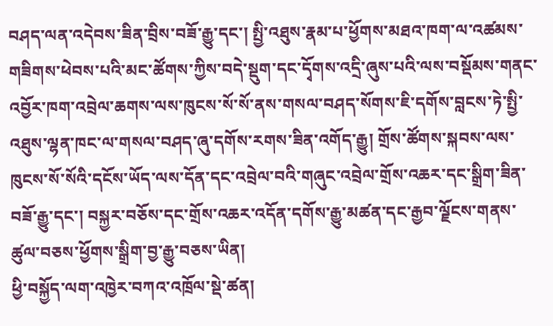བཤད་ལན་འདེབས་ཟིན་བྲིས་བཟོ་རྒྱུ་དང་། སྤྱི་འཐུས་རྣམ་པ་ཕྱོགས་མཐའ་ཁག་ལ་འཚམས་གཟིགས་ཕེབས་པའི་མང་ཚོགས་ཀྱིས་བདེ་སྡུག་དང་དྭོགས་འདྲི་ཞུས་པའི་ལས་བསྡོམས་གནང་འབྱོར་ཁག་འབྲེལ་ཆགས་ལས་ཁུངས་སོ་སོ་ནས་གསལ་བཤད་སོགས་ཇི་དགོས་བླངས་ཏེ་སྤྱི་འཐུས་ལྷན་ཁང་ལ་གསལ་བཤད་ཞུ་དགོས་རགས་ཟིན་འགོད་རྒྱུ། གྲོས་ཚོགས་སྐབས་ལས་ཁུངས་སོ་སོའི་དངོས་ཡོད་ལས་དོན་དང་འབྲེལ་བའི་གཞུང་འབྲེལ་གྲོས་འཆར་དང་སྒྲིག་ཟིན་བཟོ་རྒྱུ་དང་། བསྐྱར་བཅོས་དང་གྲོས་འཆར་འདོན་དགོས་རྒྱུ་མཚན་དང་རྒྱབ་ལྗོངས་གནས་ཚུལ་བཅས་ཕྱོགས་སྒྲིག་བྱ་རྒྱུ་བཅས་ཡིན།
ཕྱི་བསྐྱོད་ལག་འཁྱེར་བཀའ་འཁྲོལ་སྡེ་ཚན།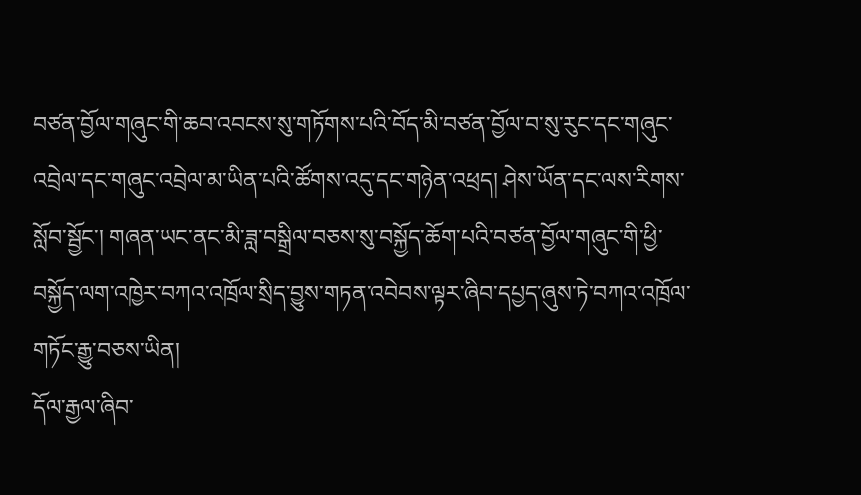བཙན་བྱོལ་གཞུང་གི་ཆབ་འབངས་སུ་གཏོགས་པའི་བོད་མི་བཙན་བྱོལ་བ་སུ་རུང་དང་གཞུང་འབྲེལ་དང་གཞུང་འབྲེལ་མ་ཡིན་པའི་ཚོགས་འདུ་དང་གཉེན་འཕྲད། ཤེས་ཡོན་དང་ལས་རིགས་སློབ་སྦྱོང་། གཞན་ཡང་ནང་མི་ཟླ་བསྒྲིལ་བཅས་སུ་བསྐྱོད་ཆོག་པའི་བཙན་བྱོལ་གཞུང་གི་ཕྱི་བསྐྱོད་ལག་འཁྱེར་བཀའ་འཁྲོལ་སྲིད་བྱུས་གཏན་འབེབས་ལྟར་ཞིབ་དཔྱད་ཞུས་ཏེ་བཀའ་འཁྲོལ་གཏོང་རྒྱུ་བཅས་ཡིན།
དོལ་རྒྱལ་ཞིབ་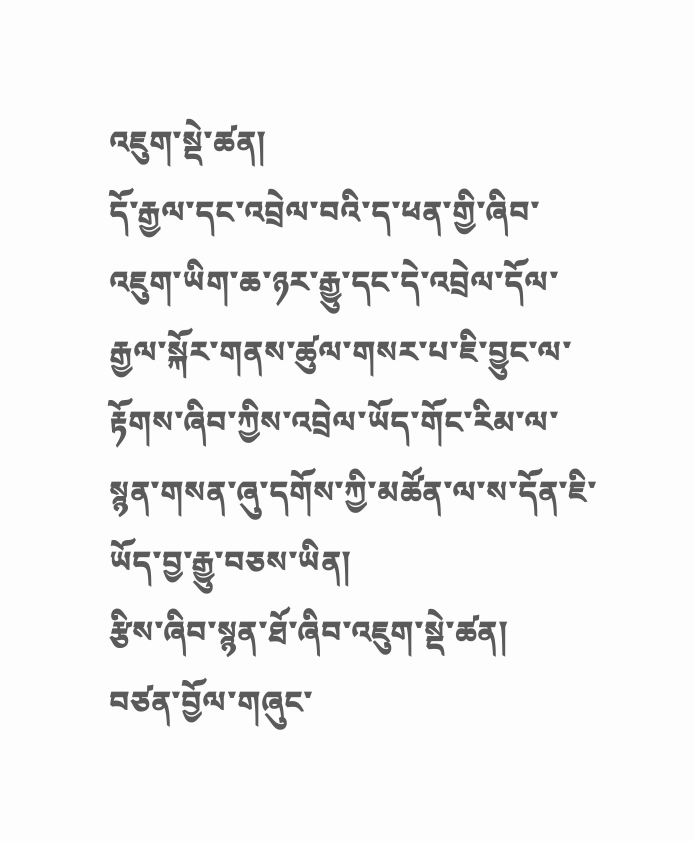འཇུག་སྡེ་ཚན།
དོ་རྒྱལ་དང་འབྲེལ་བའི་ད་ཕན་གྱི་ཞིབ་འཇུག་ཡིག་ཆ་ཉར་རྒྱུ་དང་དེ་འབྲེལ་དོལ་རྒྱལ་སྐོར་གནས་ཚུལ་གསར་པ་ཇི་བྱུང་ལ་རྟོགས་ཞིབ་ཀྱིས་འབྲེལ་ཡོད་གོང་རིམ་ལ་སྙན་གསན་ཞུ་དགོས་ཀྱི་མཚོན་ལ་ས་དོན་ཇི་ཡོད་བྱ་རྒྱུ་བཅས་ཡིན།
རྩིས་ཞིབ་སྙན་ཐོ་ཞིབ་འཇུག་སྡེ་ཚན།
བཙན་བྱོལ་གཞུང་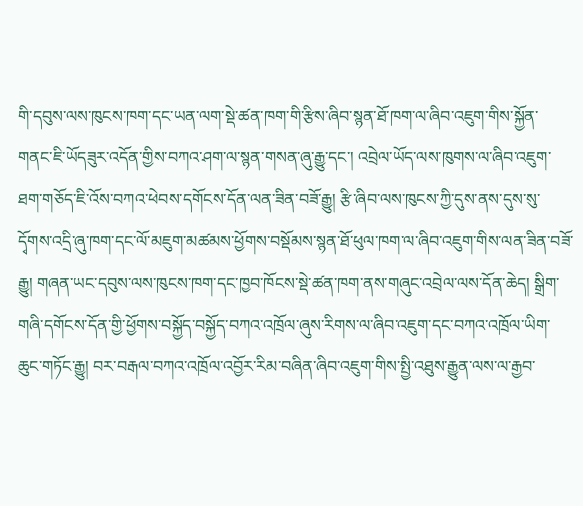གི་དབུས་ལས་ཁུངས་ཁག་དང་ཡན་ལག་སྡེ་ཚན་ཁག་གི་རྩིས་ཞིབ་སྙན་ཐོ་ཁག་ལ་ཞིབ་འཇུག་གིས་སྐྱོན་གནང་ཇི་ཡོདཟུར་འདོན་གྱིས་བཀའ་ཤག་ལ་སྙན་གསན་ཞུ་རྒྱུ་དང་། འབྲེལ་ཡོད་ལས་ཁུགས་ལ་ཞིབ་འཇུག་ཐག་གཅོད་ཇི་འོས་བཀའ་ཕེབས་དགོངས་དོན་ལན་ཟིན་བཟོ་རྒྱུ། རྩི་ཞིབ་ལས་ཁུངས་ཀྱི་དུས་ནས་དུས་སུ་དྭོགས་འདྲི་ཞུ་ཁག་དང་ལོ་མཇུག་མཚམས་ཕྱོགས་བསྡོམས་སྙན་ཐོ་ཕུལ་ཁག་ལ་ཞིབ་འཇུག་གིས་ལན་ཟིན་བཟོ་རྒྱུ། གཞན་ཡང་དབུས་ལས་ཁུངས་ཁག་དང་ཁྱབ་ཁོངས་སྡེ་ཚན་ཁག་ནས་གཞུང་འབྲེལ་ལས་དོན་ཆེད། སྒྲིག་གཞི་དགོངས་དོན་གྱི་ཕྱོགས་བསྐྱོད་བསྐྱོད་བཀའ་འཁྲོལ་ཞུས་རིགས་ལ་ཞིབ་འཇུག་དང་བཀའ་འཁྲོལ་ཡིག་ཆུང་གཏོང་རྒྱུ། བར་བརྒལ་བཀའ་འཁྲོལ་འབྱོར་རིམ་བཞིན་ཞིབ་འཇུག་གིས་སྤྱི་འཐུས་རྒྱུན་ལས་ལ་རྒྱབ་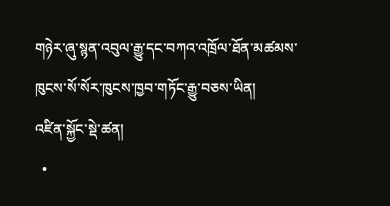གཉེར་ཞུ་སྙན་འབུལ་རྒྱུ་དང་བཀའ་འཁྲོལ་ཐོན་མཚམས་ཁུངས་སོ་སོར་ཁུངས་ཁྱབ་གཏོང་རྒྱུ་བཅས་ཡིན།
འཛིན་སྐྱོང་སྡེ་ཚན།
  •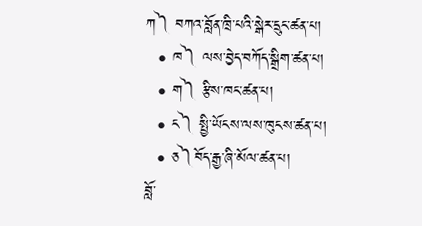ཀ༽ བཀའ་བློན་ཁྲི་པའི་སྒེར་དྲུང་ཚན་པ།
  • ཁ༽ ལས་བྱེད་བཀོད་སྒྲིག་ཚན་པ།
  • ག༽ རྩིས་ཁང་ཚན་པ།
  • ང༽ སྤྱི་ཡོངས་ལས་ཁུངས་ཚན་པ།
  • ཅ༽བོད་རྒྱ་ཞི་མོལ་ཚན་པ།
བློ་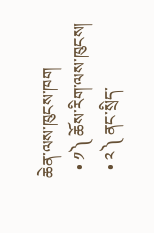ཆེན་ལས་ཁུངས་ཁག
  • ༡༽ ཆོས་རིག་ལས་ཁུངས།
  • ༢༽ ནང་སྲིད་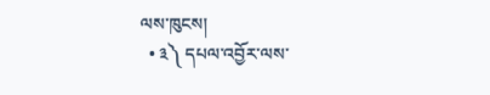ལས་ཁུངས།
  • ༣༽ དཔལ་འབྱོར་ལས་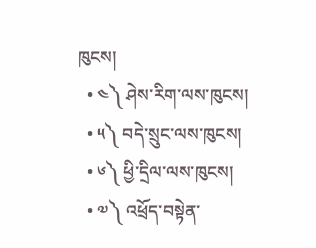ཁུངས།
  • ༤༽ ཤེས་རིག་ལས་ཁུངས།
  • ༥༽ བདེ་སྲུང་ལས་ཁུངས།
  • ༦༽ ཕྱི་དྲིལ་ལས་ཁུངས།
  • ༧༽ འཕྲོད་བསྟེན་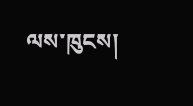ལས་ཁུངས།